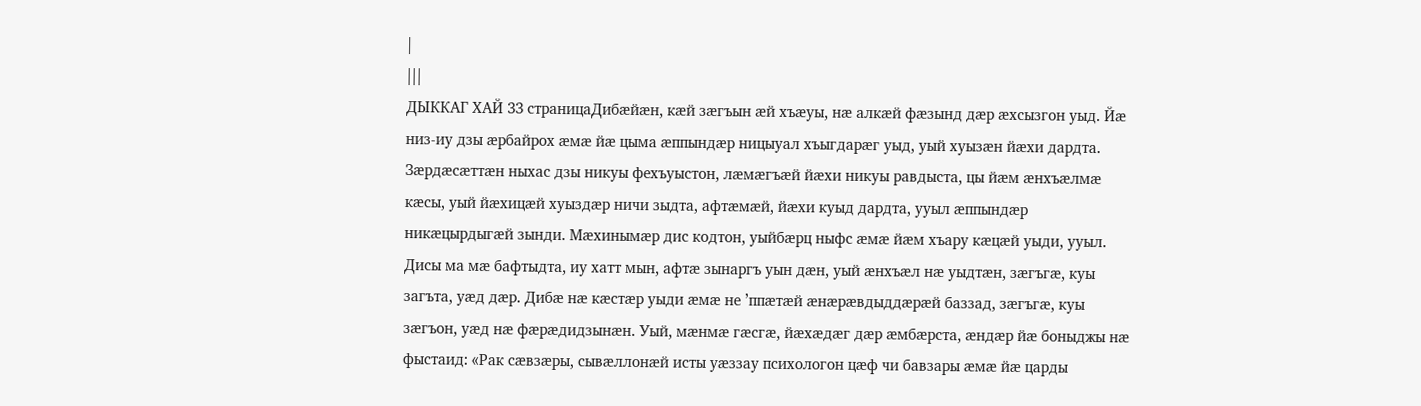|
|||
ДЫККАГ ХАЙ 33 страницаДибæйæн, кæй зæгъын æй хъæуы, нæ алкæй фæзынд дæр æхсызгон уыд. Йæ низ-иу дзы æрбайрох æмæ йæ цыма æппындæр ницыуал хъыгдарæг уыд, уый хуызæн йæхи дардта. Зæрдæсæттæн ныхас дзы никуы фехъуыстон, лæмæгъæй йæхи никуы равдыста, цы йæм æнхъæлмæ кæсы, уый йæхицæй хуыздæр ничи зыдта, афтæмæй, йæхи куыд дардта, ууыл æппындæр никæцырдыгæй зынди. Мæхинымæр дис кодтон, уыйбæрц ныфс æмæ йæм хъару кæцæй уыди, ууыл. Дисы ма мæ бафтыдта, иу хатт мын, афтæ зынаргъ уын дæн, уый æнхъæл нæ уыдтæн, зæгъгæ, куы загъта, уæд дæр. Дибæ нæ кæстæр уыди æмæ не ’ппæтæй æнæрæвдыддæрæй баззад, зæгъгæ, куы зæгъон, уæд нæ фæрæдидзынæн. Уый, мæнмæ гæсгæ, йæхæдæг дæр æмбæрста, æндæр йæ боныджы нæ фыстаид: «Рак сæвзæры, сывæллонæй исты уæззау психологон цæф чи бавзары æмæ йæ царды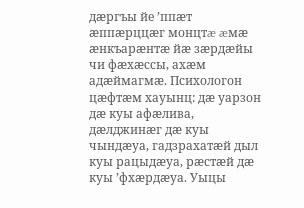дæргъы йе ’ппæт æппæрццæг монцтæ æмæ æнкъарæнтæ йæ зæрдæйы чи фæхæссы, ахæм адæймагмæ. Психологон цæфтæм хауынц: дæ уарзон дæ куы афæлива, дæлджинæг дæ куы чындæуа, гадзрахатæй дыл куы рацыдæуа, рæстæй дæ куы ’фхæрдæуа. Уыцы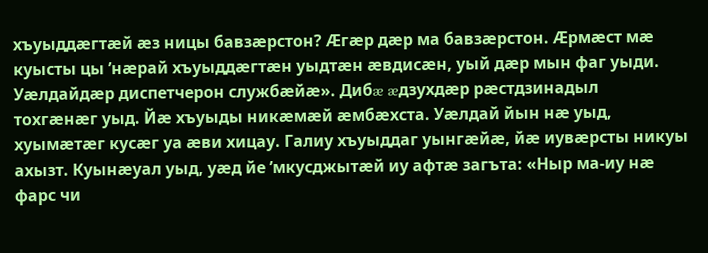хъуыддæгтæй æз ницы бавзæрстон? Æгæр дæр ма бавзæрстон. Æрмæст мæ куысты цы ’нæрай хъуыддæгтæн уыдтæн æвдисæн, уый дæр мын фаг уыди. Уæлдайдæр диспетчерон службæйæ». Дибæ æдзухдæр рæстдзинадыл тохгæнæг уыд. Йæ хъуыды никæмæй æмбæхста. Уæлдай йын нæ уыд, хуымæтæг кусæг уа æви хицау. Галиу хъуыддаг уынгæйæ, йæ иувæрсты никуы ахызт. Куынæуал уыд, уæд йе ’мкусджытæй иу афтæ загъта: «Ныр ма-иу нæ фарс чи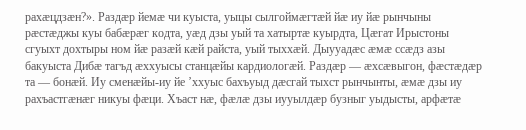рахæцдзæн?». Раздæр йемæ чи куыста, уыцы сылгоймæгтæй йæ иу йæ рынчыны рæстæджы куы бабæрæг кодта, уæд дзы уый та хатыртæ куырдта, Цæгат Ирыстоны сгуыхт дохтыры ном йæ разæй кæй райста, уый тыххæй. Дыууадæс æмæ ссæдз азы бакуыста Дибæ тагъд æххуысы станцæйы кардиологæй. Раздæр — æхсæвыгон, фæстæдæр та — бонæй. Иу сменæйы-иу йе ’ххуыс бахъуыд дæсгай тыхст рынчынты, æмæ дзы иу рахъастгæнæг никуы фæци. Хъаст нæ, фæлæ дзы иууылдæр бузныг уыдысты, арфæтæ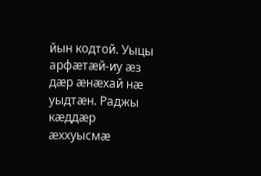йын кодтой. Уыцы арфæтæй-иу æз дæр æнæхай нæ уыдтæн. Раджы кæддæр æххуысмæ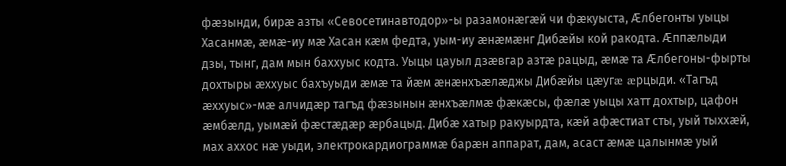фæзынди, бирæ азты «Севосетинавтодор»-ы разамонæгæй чи фæкуыста, Æлбегонты уыцы Хасанмæ, æмæ-иу мæ Хасан кæм федта, уым-иу æнæмæнг Дибæйы кой ракодта. Æппæлыди дзы, тынг, дам мын баххуыс кодта. Уыцы цауыл дзæвгар азтæ рацыд, æмæ та Æлбегоны-фырты дохтыры æххуыс бахъуыди æмæ та йæм æнæнхъæлæджы Дибæйы цæугæ æрцыди. «Тагъд æххуыс»-мæ алчидæр тагъд фæзынын æнхъæлмæ фæкæсы, фæлæ уыцы хатт дохтыр, цафон æмбæлд, уымæй фæстæдæр æрбацыд. Дибæ хатыр ракуырдта, кæй афæстиат сты, уый тыххæй, мах аххос нæ уыди, электрокардиограммæ барæн аппарат, дам, асаст æмæ цалынмæ уый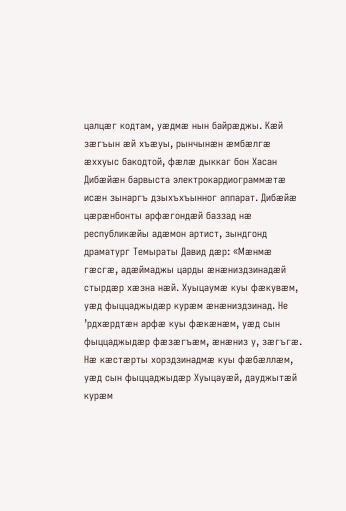цалцæг кодтам, уæдмæ нын байрæджы. Кæй зæгъын æй хъæуы, рынчынæн æмбæлгæ æххуыс бакодтой, фæлæ дыккаг бон Хасан Дибæйæн барвыста электрокардиограммæтæ исæн зынаргъ дзыхъхъынног аппарат. Дибæйæ цæрæнбонты арфæгондæй баззад нæ республикæйы адæмон артист, зындгонд драматург Темыраты Давид дæр: «Мæнмæ гæсгæ, адæймаджы царды æнæниздзинадæй стырдæр хæзна нæй. Хуыцаумæ куы фæкувæм, уæд фыццаджыдæр курæм æнæниздзинад. Не ’рдхæрдтæн арфæ куы фæкæнæм, уæд сын фыццаджыдæр фæзæгъæм, æнæниз у, зæгъгæ. Нæ кæстæрты хорздзинадмæ куы фæбæллæм, уæд сын фыццаджыдæр Хуыцауæй, дауджытæй курæм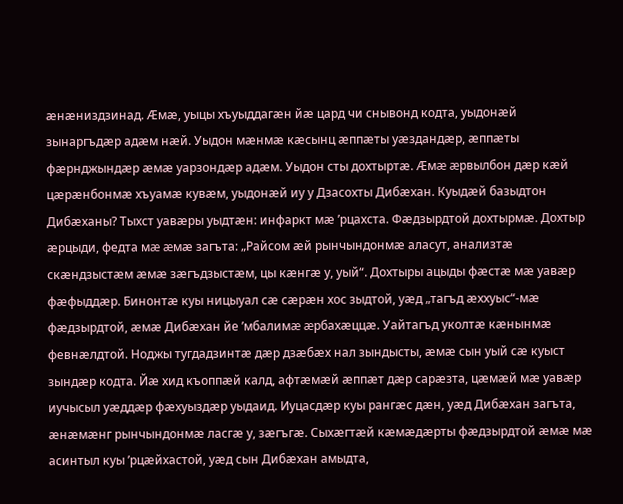æнæниздзинад. Æмæ, уыцы хъуыддагæн йæ цард чи снывонд кодта, уыдонæй зынаргъдæр адæм нæй. Уыдон мæнмæ кæсынц æппæты уæздандæр, æппæты фæрнджындæр æмæ уарзондæр адæм. Уыдон сты дохтыртæ. Æмæ æрвылбон дæр кæй цæрæнбонмæ хъуамæ кувæм, уыдонæй иу у Дзасохты Дибæхан. Куыдæй базыдтон Дибæханы? Тыхст уавæры уыдтæн: инфаркт мæ ’рцахста. Фæдзырдтой дохтырмæ. Дохтыр æрцыди, федта мæ æмæ загъта: „Райсом æй рынчындонмæ аласут, анализтæ скæндзыстæм æмæ зæгъдзыстæм, цы кæнгæ у, уый“. Дохтыры ацыды фæстæ мæ уавæр фæфыддæр. Бинонтæ куы ницыуал сæ сæрæн хос зыдтой, уæд „тагъд æххуыс“-мæ фæдзырдтой, æмæ Дибæхан йе ’мбалимæ æрбахæццæ. Уайтагъд уколтæ кæнынмæ февнæлдтой. Ноджы тугдадзинтæ дæр дзæбæх нал зындысты, æмæ сын уый сæ куыст зындæр кодта. Йæ хид къоппæй калд, афтæмæй æппæт дæр сарæзта, цæмæй мæ уавæр иучысыл уæддæр фæхуыздæр уыдаид. Иуцасдæр куы рангæс дæн, уæд Дибæхан загъта, æнæмæнг рынчындонмæ ласгæ у, зæгъгæ. Сыхæгтæй кæмæдæрты фæдзырдтой æмæ мæ асинтыл куы ’рцæйхастой, уæд сын Дибæхан амыдта,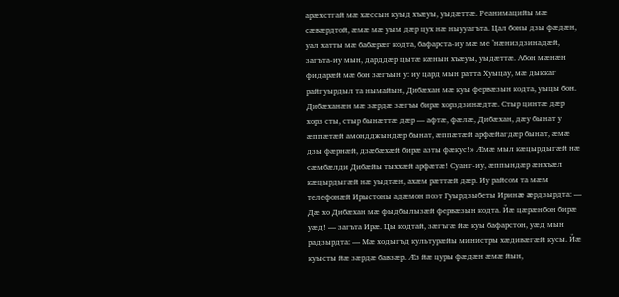арæхстгай мæ хæссын куыд хъæуы, уыдæттæ. Реанимацийы мæ сæвæрдтой, æмæ мæ уым дæр цух нæ ныууагъта. Цал боны дзы фæдæн, уал хатты мæ бабæрæг кодта, бафарста-иу мæ ме ’нæниздзинадæй, загъта-иу мын, дарддæр цытæ кæнын хъæуы, уыдæттæ. Абон мæнæн фидарæй мæ бон зæгъын у: иу цард мын ратта Хуыцау, мæ дыккаг райгуырдыл та нымайын, Дибæхан мæ куы фервæзын кодта, уыцы бон. Дибæханæн мæ зæрдæ зæгъы бирæ хорздзинæдтæ. Стыр цинтæ дæр хорз сты, стыр бынæттæ дæр — афтæ, фæлæ, Дибæхан, дæу бынат у æппæтæй амондджындæр бынат, æппæтæй арфæйагдæр бынат, æмæ дзы фæрнæй, дзæбæхæй бирæ азты фæкус!» Æмæ мыл кæцырдыгæй нæ сæмбæлди Дибæйы тыххæй арфæтæ! Суанг-иу, æппындæр æнхъæл кæцырдыгæй нæ уыдтæн, ахæм рæттæй дæр. Иу райсом та мæм телефонæй Ирыстоны адæмон поэт Гуырдзыбеты Иринæ æрдзырдта: — Дæ хо Дибæхан мæ фыдбылызæй фервæзын кодта. Йæ цæрæнбон бирæ уæд! — загъта Ирæ. Цы кодтай, зæгъгæ йæ куы бафарстон, уæд мын радзырдта: — Мæ ходыгъд культурæйы министры хæдивæгæй кусы. Йæ куысты йæ зæрдæ бавзæр. Æз йæ цуры фæдæн æмæ йын,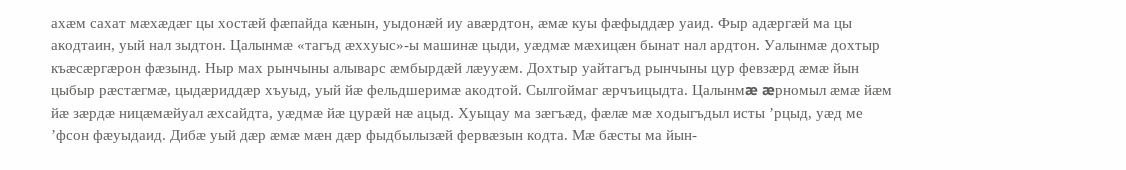ахæм сахат мæхæдæг цы хостæй фæпайда кæнын, уыдонæй иу авæрдтон, æмæ куы фæфыддæр уаид. Фыр адæргæй ма цы акодтаин, уый нал зыдтон. Цалынмæ «тагъд æххуыс»-ы машинæ цыди, уæдмæ мæхицæн бынат нал ардтон. Уалынмæ дохтыр къæсæргæрон фæзынд. Ныр мах рынчыны алыварс æмбырдæй лæууæм. Дохтыр уайтагъд рынчыны цур февзæрд æмæ йын цыбыр рæстæгмæ, цыдæриддæр хъуыд, уый йæ фельдшеримæ акодтой. Сылгоймаг æрчъицыдта. Цалынмæ æрномыл æмæ йæм йæ зæрдæ ницæмæйуал æхсайдта, уæдмæ йæ цурæй нæ ацыд. Хуыцау ма зæгъæд, фæлæ мæ ходыгъдыл исты ’рцыд, уæд ме ’фсон фæуыдаид. Дибæ уый дæр æмæ мæн дæр фыдбылызæй фервæзын кодта. Мæ бæсты ма йын-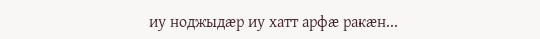иу ноджыдæр иу хатт арфæ ракæн...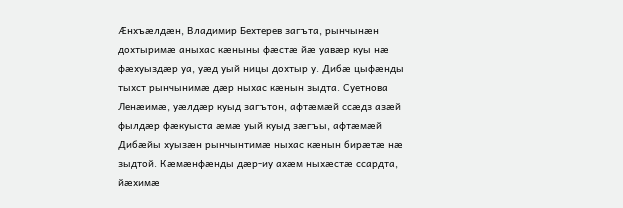Æнхъæлдæн, Владимир Бехтерев загъта, рынчынæн дохтыримæ аныхас кæныны фæстæ йæ уавæр куы нæ фæхуыздæр уа, уæд уый ницы дохтыр у. Дибæ цыфæнды тыхст рынчынимæ дæр ныхас кæнын зыдта. Суетнова Ленæимæ, уæлдæр куыд загътон, афтæмæй ссæдз азæй фылдæр фæкуыста æмæ уый куыд зæгъы, афтæмæй Дибæйы хуызæн рынчынтимæ ныхас кæнын бирæтæ нæ зыдтой. Кæмæнфæнды дæр-иу ахæм ныхæстæ ссардта, йæхимæ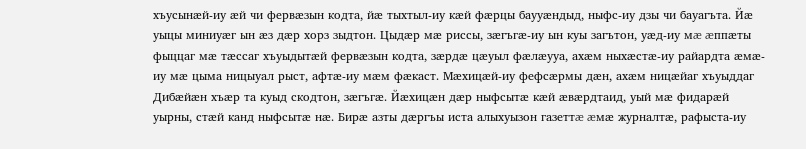хъусынæй-иу æй чи фервæзын кодта, йæ тыхтыл-иу кæй фæрцы баууæндыд, ныфс-иу дзы чи бауагъта. Йæ уыцы миниуæг ын æз дæр хорз зыдтон. Цыдæр мæ риссы, зæгъгæ-иу ын куы загътон, уæд-иу мæ æппæты фыццаг мæ тæссаг хъуыдытæй фервæзын кодта, зæрдæ цæуыл фæлæууа, ахæм ныхæстæ-иу райардта æмæ-иу мæ цыма ницыуал рыст, афтæ-иу мæм фæкаст. Мæхицæй-иу фефсæрмы дæн, ахæм ницæйаг хъуыддаг Дибæйæн хъæр та куыд скодтон, зæгъгæ. Йæхицæн дæр ныфсытæ кæй æвæрдтаид, уый мæ фидарæй уырны, стæй канд ныфсытæ нæ. Бирæ азты дæргъы иста алыхуызон газеттæ æмæ журналтæ, рафыста-иу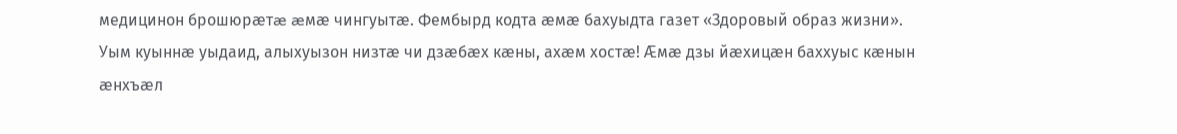медицинон брошюрæтæ æмæ чингуытæ. Фембырд кодта æмæ бахуыдта газет «Здоровый образ жизни». Уым куыннæ уыдаид, алыхуызон низтæ чи дзæбæх кæны, ахæм хостæ! Æмæ дзы йæхицæн баххуыс кæнын æнхъæл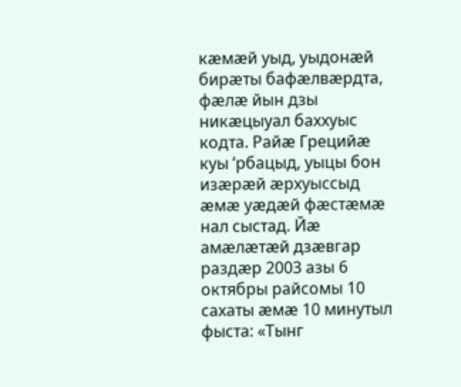кæмæй уыд, уыдонæй бирæты бафæлвæрдта, фæлæ йын дзы никæцыуал баххуыс кодта. Райæ Грецийæ куы ’рбацыд, уыцы бон изæрæй æрхуыссыд æмæ уæдæй фæстæмæ нал сыстад. Йæ амæлæтæй дзæвгар раздæр 2003 азы 6 октябры райсомы 10 сахаты æмæ 10 минутыл фыста: «Тынг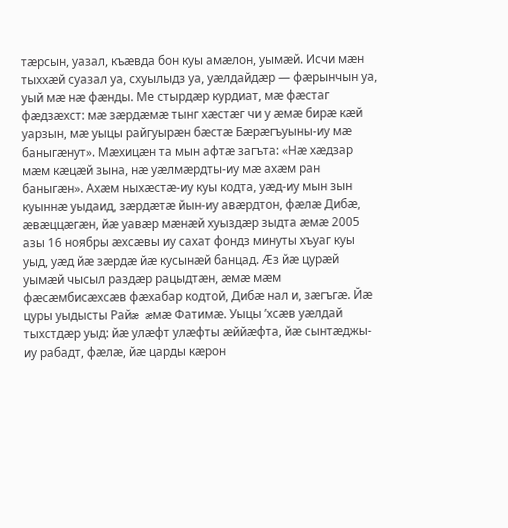тæрсын, уазал, къæвда бон куы амæлон, уымæй. Исчи мæн тыххæй суазал уа, схуылыдз уа, уæлдайдæр — фæрынчын уа, уый мæ нæ фæнды. Ме стырдæр курдиат, мæ фæстаг фæдзæхст: мæ зæрдæмæ тынг хæстæг чи у æмæ бирæ кæй уарзын, мæ уыцы райгуырæн бæстæ Бæрæгъуыны-иу мæ баныгæнут». Мæхицæн та мын афтæ загъта: «Нæ хæдзар мæм кæцæй зына, нæ уæлмæрдты-иу мæ ахæм ран баныгæн». Ахæм ныхæстæ-иу куы кодта, уæд-иу мын зын куыннæ уыдаид, зæрдæтæ йын-иу авæрдтон, фæлæ Дибæ, æвæццæгæн, йæ уавæр мæнæй хуыздæр зыдта æмæ 2005 азы 16 ноябры æхсæвы иу сахат фондз минуты хъуаг куы уыд, уæд йæ зæрдæ йæ кусынæй банцад. Æз йæ цурæй уымæй чысыл раздæр рацыдтæн, æмæ мæм фæсæмбисæхсæв фæхабар кодтой, Дибæ нал и, зæгъгæ. Йæ цуры уыдысты Райæ æмæ Фатимæ. Уыцы ’хсæв уæлдай тыхстдæр уыд: йæ улæфт улæфты æййæфта, йæ сынтæджы-иу рабадт, фæлæ, йæ царды кæрон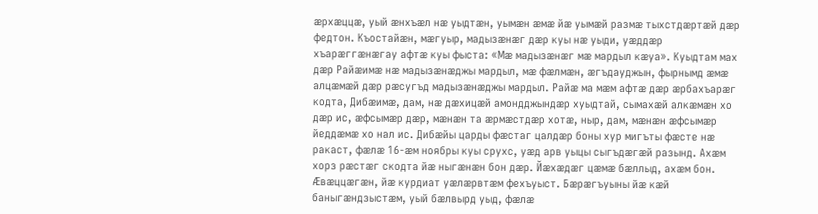æрхæццæ, уый æнхъæл нæ уыдтæн, уымæн æмæ йæ уымæй размæ тыхстдæртæй дæр федтон. Къостайæн, мæгуыр, мадызæнæг дæр куы нæ уыди, уæддæр хъарæггæнæгау афтæ куы фыста: «Мæ мадызæнæг мæ мардыл кæуа». Куыдтам мах дæр Райæимæ нæ мадызæнæджы мардыл, мæ фæлмæн, æгъдауджын, фырнымд æмæ алцæмæй дæр рæсугъд мадызæнæджы мардыл. Райæ ма мæм афтæ дæр æрбахъарæг кодта, Дибæимæ, дам, нæ дæхицæй амондджындæр хуыдтай, сымахæй алкæмæн хо дæр ис, æфсымæр дæр, мæнæн та æрмæстдæр хотæ, ныр, дам, мæнæн æфсымæр йеддæмæ хо нал ис. Дибæйы царды фæстаг цалдæр боны хур мигъты фæсте нæ ракаст, фæлæ 16-æм ноябры куы срухс, уæд арв уыцы сыгъдæгæй разынд. Ахæм хорз рæстæг скодта йæ ныгæнæн бон дæр. Йæхæдæг цæмæ бæллыд, ахæм бон. Æвæццæгæн, йæ курдиат уæлæрвтæм фехъуыст. Бæрæгъуыны йæ кæй баныгæндзыстæм, уый бæлвырд уыд, фæлæ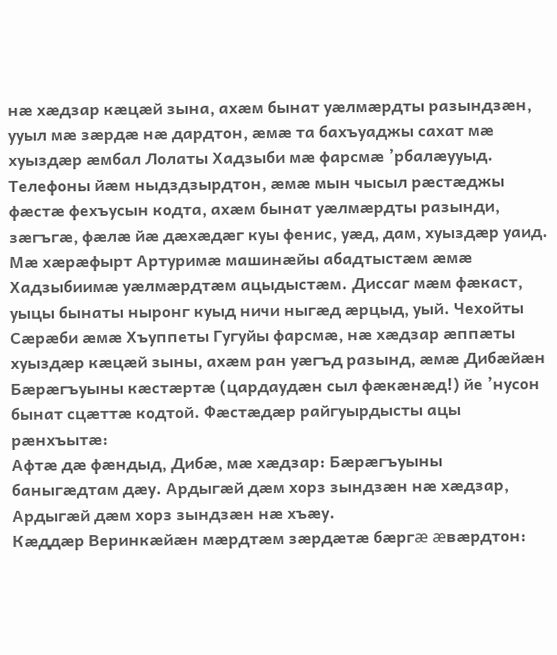нæ хæдзар кæцæй зына, ахæм бынат уæлмæрдты разындзæн, ууыл мæ зæрдæ нæ дардтон, æмæ та бахъуаджы сахат мæ хуыздæр æмбал Лолаты Хадзыби мæ фарсмæ ’рбалæууыд. Телефоны йæм ныдздзырдтон, æмæ мын чысыл рæстæджы фæстæ фехъусын кодта, ахæм бынат уæлмæрдты разынди, зæгъгæ, фæлæ йæ дæхæдæг куы фенис, уæд, дам, хуыздæр уаид. Мæ хæрæфырт Артуримæ машинæйы абадтыстæм æмæ Хадзыбиимæ уæлмæрдтæм ацыдыстæм. Диссаг мæм фæкаст, уыцы бынаты ныронг куыд ничи ныгæд æрцыд, уый. Чехойты Сæрæби æмæ Хъуппеты Гугуйы фарсмæ, нæ хæдзар æппæты хуыздæр кæцæй зыны, ахæм ран уæгъд разынд, æмæ Дибæйæн Бæрæгъуыны кæстæртæ (цардаудæн сыл фæкæнæд!) йе ’нусон бынат сцæттæ кодтой. Фæстæдæр райгуырдысты ацы рæнхъытæ:
Афтæ дæ фæндыд, Дибæ, мæ хæдзар: Бæрæгъуыны баныгæдтам дæу. Ардыгæй дæм хорз зындзæн нæ хæдзар, Ардыгæй дæм хорз зындзæн нæ хъæу.
Кæддæр Веринкæйæн мæрдтæм зæрдæтæ бæргæ æвæрдтон: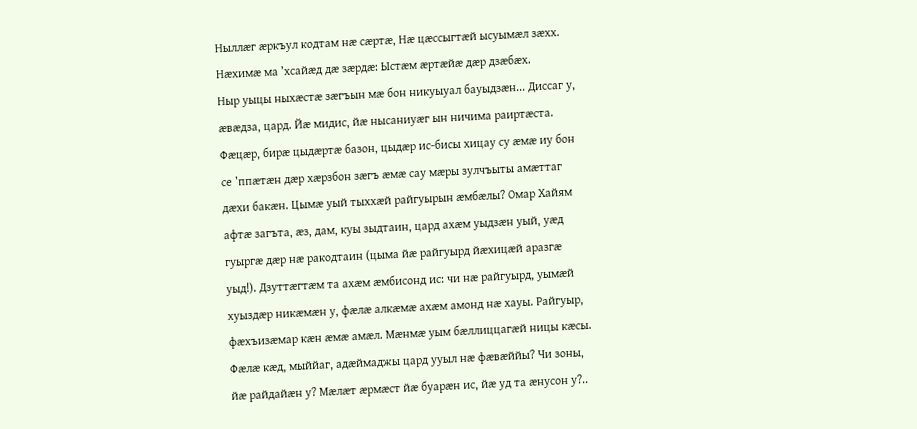Ныллæг æркъул кодтам нæ сæртæ, Нæ цæссыгтæй ысуымæл зæхх. Нæхимæ ма ’хсайæд дæ зæрдæ: Ыстæм æртæйæ дæр дзæбæх.
Ныр уыцы ныхæстæ зæгъын мæ бон никуыуал бауыдзæн... Диссаг у, æвæдза, цард. Йæ мидис, йæ нысаниуæг ын ничима раиртæста. Фæцæр, бирæ цыдæртæ базон, цыдæр ис-бисы хицау су æмæ иу бон се ’ппæтæн дæр хæрзбон зæгъ æмæ сау мæры зулчъыты амæттаг дæхи бакæн. Цымæ уый тыххæй райгуырын æмбæлы? Омар Хайям афтæ загъта, æз, дам, куы зыдтаин, цард ахæм уыдзæн уый, уæд гуыргæ дæр нæ ракодтаин (цыма йæ райгуырд йæхицæй аразгæ уыд!). Дзуттæгтæм та ахæм æмбисонд ис: чи нæ райгуырд, уымæй хуыздæр никæмæн у, фæлæ алкæмæ ахæм амонд нæ хауы. Райгуыр, фæхъизæмар кæн æмæ амæл. Мæнмæ уым бæллиццагæй ницы кæсы. Фæлæ кæд, мыййаг, адæймаджы цард ууыл нæ фæвæййы? Чи зоны, йæ райдайæн у? Мæлæт æрмæст йæ буарæн ис, йæ уд та æнусон у?..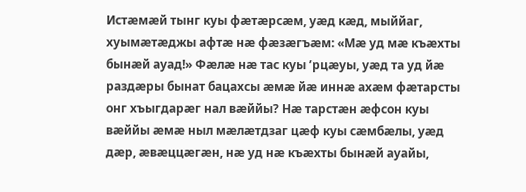Истæмæй тынг куы фæтæрсæм, уæд кæд, мыййаг, хуымæтæджы афтæ нæ фæзæгъæм: «Мæ уд мæ къæхты бынæй ауад!» Фæлæ нæ тас куы ’рцæуы, уæд та уд йæ раздæры бынат бацахсы æмæ йæ иннæ ахæм фæтарсты онг хъыгдарæг нал вæййы? Нæ тарстæн æфсон куы вæййы æмæ ныл мæлæтдзаг цæф куы сæмбæлы, уæд дæр, æвæццæгæн, нæ уд нæ къæхты бынæй ауайы,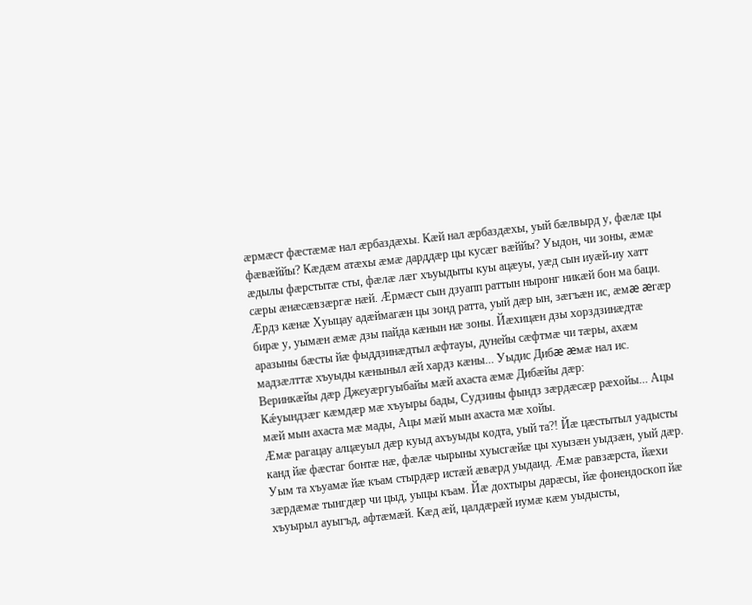æрмæст фæстæмæ нал æрбаздæхы. Кæй нал æрбаздæхы, уый бæлвырд у, фæлæ цы фæвæййы? Кæдæм атæхы æмæ дарддæр цы кусæг вæййы? Уыдон, чи зоны, æмæ æдылы фæрстытæ сты, фæлæ лæг хъуыдыты куы ацæуы, уæд сын иуæй-иу хатт сæры æнæсæвзæргæ нæй. Æрмæст сын дзуапп раттын ныронг никæй бон ма баци. Æрдз кæнæ Хуыцау адæймагæн цы зонд ратта, уый дæр ын, зæгъæн ис, æмæ æгæр бирæ у, уымæн æмæ дзы пайда кæнын нæ зоны. Йæхицæн дзы хорздзинæдтæ аразыны бæсты йæ фыддзинæдтыл æфтауы, дунейы сæфтмæ чи тæры, ахæм мадзæлттæ хъуыды кæныныл æй хардз кæны... Уыдис Дибæ æмæ нал ис. Веринкæйы дæр Джеуæргуыбайы мæй ахаста æмæ Дибæйы дæр:
Кǽуындзæг кæмдæр мæ хъуыры бады, Судзины фындз зæрдæсæр рæхойы... Ацы мæй мын ахаста мæ мады, Ацы мæй мын ахаста мæ хойы.
Æмæ рагацау алцæуыл дæр куыд ахъуыды кодта, уый та?! Йæ цæстытыл уадысты канд йæ фæстаг бонтæ нæ, фæлæ чырыны хуысгæйæ цы хуызæн уыдзæн, уый дæр. Уым та хъуамæ йæ къам стырдæр истæй æвæрд уыдаид. Æмæ равзæрста, йæхи зæрдæмæ тынгдæр чи цыд, уыцы къам. Йæ дохтыры дарæсы, йæ фонендоскоп йæ хъуырыл ауыгъд, афтæмæй. Кæд æй, цалдæрæй иумæ кæм уыдысты,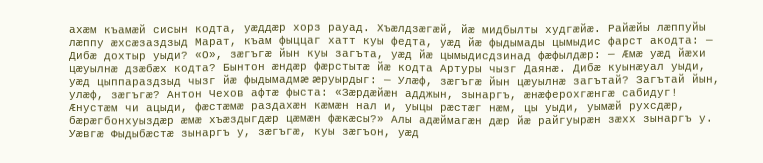ахæм къамæй сисын кодта, уæддæр хорз рауад. Хъæлдзæгæй, йæ мидбылты худгæйæ. Райæйы лæппуйы лæппу æхсæзаздзыд Марат, къам фыццаг хатт куы федта, уæд йæ фыдымады цымыдис фарст акодта: — Дибæ дохтыр уыди? «О», зæгъгæ йын куы загъта, уæд йæ цымыдисдзинад фæфылдæр: — Æмæ уæд йæхи цæуылнæ дзæбæх кодта? Бынтон æндæр фæрстытæ йæ кодта Артуры чызг Даянæ. Дибæ куынæуал уыди, уæд цыппараздзыд чызг йæ фыдымадмæ æруырдыг: — Улæф, зæгъгæ йын цæуылнæ загътай? Загътай йын, улæф, зæгъгæ? Антон Чехов афтæ фыста: «Зæрдæйæн адджын, зынаргъ, æнæферохгæнгæ сабидуг! Æнустæм чи ацыди, фæстæмæ раздахæн кæмæн нал и, уыцы рæстæг нæм, цы уыди, уымæй рухсдæр, бæрæгбонхуыздæр æмæ хъæздыгдæр цæмæн фæкæсы?» Алы адæймагæн дæр йæ райгуырæн зæхх зынаргъ у. Уæвгæ Фыдыбæстæ зынаргъ у, зæгъгæ, куы зæгъон, уæд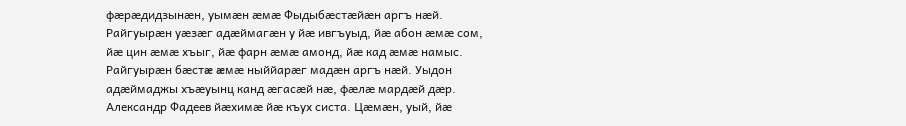фæрæдидзынæн, уымæн æмæ Фыдыбæстæйæн аргъ нæй. Райгуырæн уæзæг адæймагæн у йæ ивгъуыд, йæ абон æмæ сом, йæ цин æмæ хъыг, йæ фарн æмæ амонд, йæ кад æмæ намыс. Райгуырæн бæстæ æмæ ныййарæг мадæн аргъ нæй. Уыдон адæймаджы хъæуынц канд æгасæй нæ, фæлæ мардæй дæр. Александр Фадеев йæхимæ йæ къух систа. Цæмæн, уый, йæ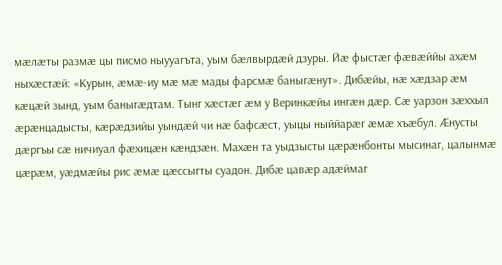мæлæты размæ цы писмо ныууагъта, уым бæлвырдæй дзуры. Йæ фыстæг фæвæййы ахæм ныхæстæй: «Курын, æмæ-иу мæ мæ мады фарсмæ баныгæнут». Дибæйы, нæ хæдзар æм кæцæй зынд, уым баныгæдтам. Тынг хæстæг æм у Веринкæйы ингæн дæр. Сæ уарзон зæххыл æрæнцадысты, кæрæдзийы уындæй чи нæ бафсæст, уыцы ныййарæг æмæ хъæбул. Æнусты дæргъы сæ ничиуал фæхицæн кæндзæн. Махæн та уыдзысты цæрæнбонты мысинаг, цалынмæ цæрæм, уæдмæйы рис æмæ цæссыгты суадон. Дибæ цавæр адæймаг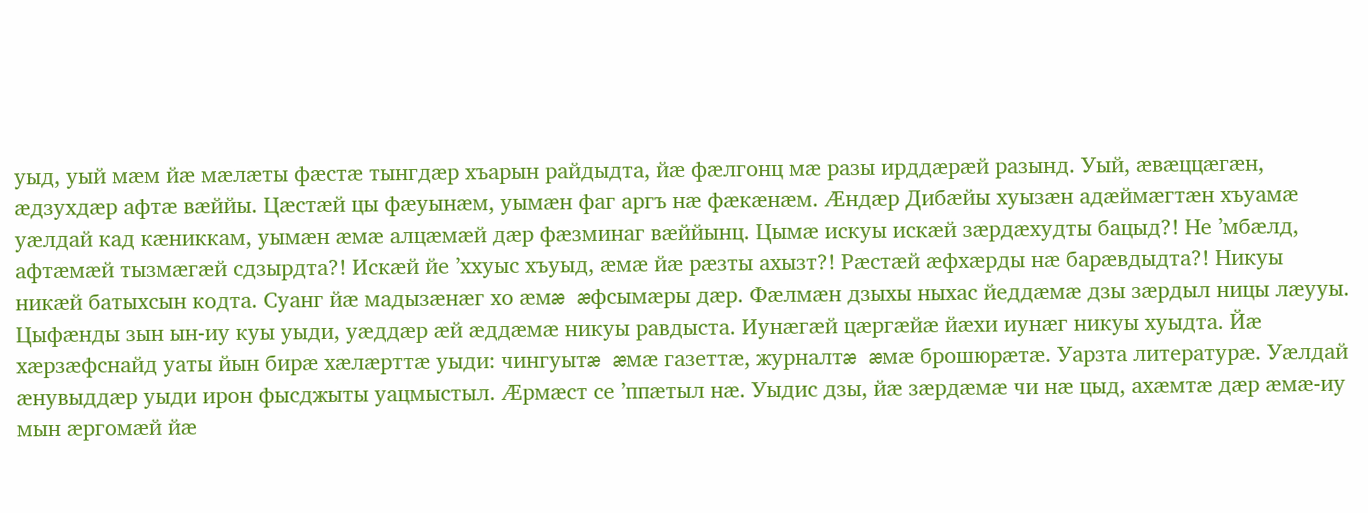уыд, уый мæм йæ мæлæты фæстæ тынгдæр хъарын райдыдта, йæ фæлгонц мæ разы ирддæрæй разынд. Уый, æвæццæгæн, æдзухдæр афтæ вæййы. Цæстæй цы фæуынæм, уымæн фаг аргъ нæ фæкæнæм. Æндæр Дибæйы хуызæн адæймæгтæн хъуамæ уæлдай кад кæниккам, уымæн æмæ алцæмæй дæр фæзминаг вæййынц. Цымæ искуы искæй зæрдæхудты бацыд?! Не ’мбæлд, афтæмæй тызмæгæй сдзырдта?! Искæй йе ’ххуыс хъуыд, æмæ йæ рæзты ахызт?! Рæстæй æфхæрды нæ барæвдыдта?! Никуы никæй батыхсын кодта. Суанг йæ мадызæнæг хо æмæ æфсымæры дæр. Фæлмæн дзыхы ныхас йеддæмæ дзы зæрдыл ницы лæууы. Цыфæнды зын ын-иу куы уыди, уæддæр æй æддæмæ никуы равдыста. Иунæгæй цæргæйæ йæхи иунæг никуы хуыдта. Йæ хæрзæфснайд уаты йын бирæ хæлæрттæ уыди: чингуытæ æмæ газеттæ, журналтæ æмæ брошюрæтæ. Уарзта литературæ. Уæлдай æнувыддæр уыди ирон фысджыты уацмыстыл. Æрмæст се ’ппæтыл нæ. Уыдис дзы, йæ зæрдæмæ чи нæ цыд, ахæмтæ дæр æмæ-иу мын æргомæй йæ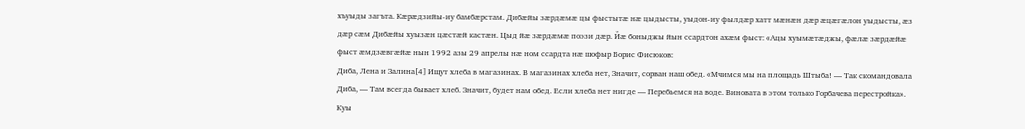хъуыды загъта. Кæрæдзийы-иу бамбæрстам. Дибæйы зæрдæмæ цы фыстытæ нæ цыдысты, уыдон-иу фылдæр хатт мæнæн дæр æцæгæлон уыдысты, æз дæр сæм Дибæйы хуызæн цæстæй кастæн. Цыд йæ зæрдæмæ поэзи дæр. Йæ боныджы йын ссардтон ахæм фыст: «Ацы хуымæтæджы, фæлæ зæрдæйæ фыст æмдзæвгæйæ нын 1992 азы 29 апрелы нæ ном ссардта нæ шофыр Борис Фисюков:
Диба, Лена и Залина[4] Ищут хлеба в магазинах. В магазинах хлеба нет, Значит, сорван наш обед. «Мчимся мы на площадь Штыба! — Так скомандовала Диба, — Там всегда бывает хлеб. Значит, будет нам обед. Если хлеба нет нигде — Перебьемся на воде. Виновата в этом только Горбачева перестройка».
Куы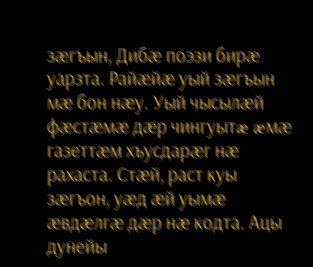зæгъын, Дибæ поэзи бирæ уарзта. Райæйæ уый зæгъын мæ бон нæу. Уый чысылæй фæстæмæ дæр чингуытæ æмæ газеттæм хъусдарæг нæ рахаста. Стæй, раст куы зæгъон, уæд æй уымæ æвдæлгæ дæр нæ кодта. Ацы дунейы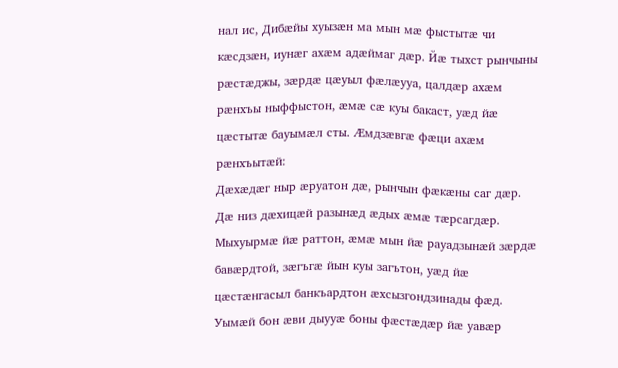нал ис, Дибæйы хуызæн ма мын мæ фыстытæ чи кæсдзæн, иунæг ахæм адæймаг дæр. Йæ тыхст рынчыны рæстæджы, зæрдæ цæуыл фæлæууа, цалдæр ахæм рæнхъы ныффыстон, æмæ сæ куы бакаст, уæд йæ цæстытæ бауымæл сты. Æмдзæвгæ фæци ахæм рæнхъытæй:
Дæхæдæг ныр æруатон дæ, рынчын фæкæны саг дæр. Дæ низ дæхицæй разынæд æдых æмæ тæрсагдæр.
Мыхуырмæ йæ раттон, æмæ мын йæ рауадзынæй зæрдæ бавæрдтой, зæгъгæ йын куы загътон, уæд йæ цæстæнгасыл банкъардтон æхсызгондзинады фæд. Уымæй бон æви дыууæ боны фæстæдæр йæ уавæр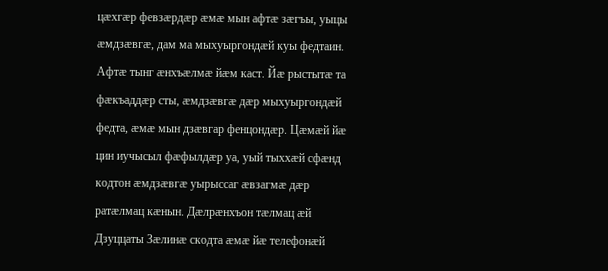цæхгæр февзæрдæр æмæ мын афтæ зæгъы, уыцы æмдзæвгæ, дам ма мыхуыргондæй куы федтаин. Афтæ тынг æнхъæлмæ йæм каст. Йæ рыстытæ та фæкъаддæр сты, æмдзæвгæ дæр мыхуыргондæй федта, æмæ мын дзæвгар фенцондæр. Цæмæй йæ цин иучысыл фæфылдæр уа, уый тыххæй сфæнд кодтон æмдзæвгæ уырыссаг æвзагмæ дæр ратæлмац кæнын. Дæлрæнхъон тæлмац æй Дзуццаты Зæлинæ скодта æмæ йæ телефонæй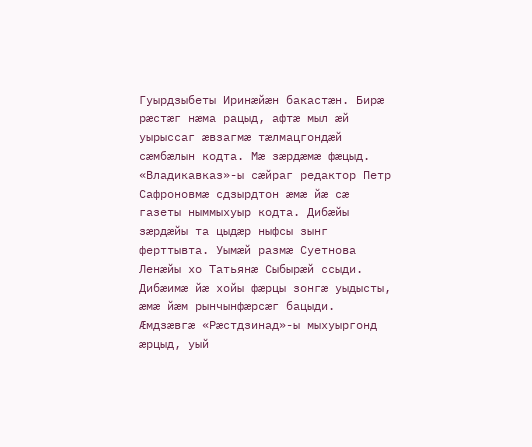Гуырдзыбеты Иринæйæн бакастæн. Бирæ рæстæг нæма рацыд, афтæ мыл æй уырыссаг æвзагмæ тæлмацгондæй сæмбæлын кодта. Мæ зæрдæмæ фæцыд. «Владикавказ»-ы сæйраг редактор Петр Сафроновмæ сдзырдтон æмæ йæ сæ газеты ныммыхуыр кодта. Дибæйы зæрдæйы та цыдæр ныфсы зынг ферттывта. Уымæй размæ Суетнова Ленæйы хо Татьянæ Сыбырæй ссыди. Дибæимæ йæ хойы фæрцы зонгæ уыдысты, æмæ йæм рынчынфæрсæг бацыди. Æмдзæвгæ «Рæстдзинад»-ы мыхуыргонд æрцыд, уый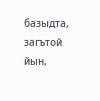базыдта, загътой йын,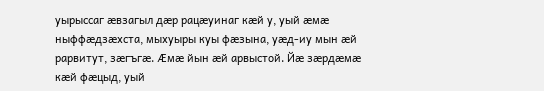уырыссаг æвзагыл дæр рацæуинаг кæй у, уый æмæ ныффæдзæхста, мыхуыры куы фæзына, уæд-иу мын æй рарвитут, зæгъгæ. Æмæ йын æй арвыстой. Йæ зæрдæмæ кæй фæцыд, уый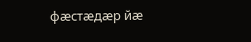фæстæдæр йæ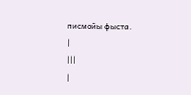писмойы фыста.
|
|||
|